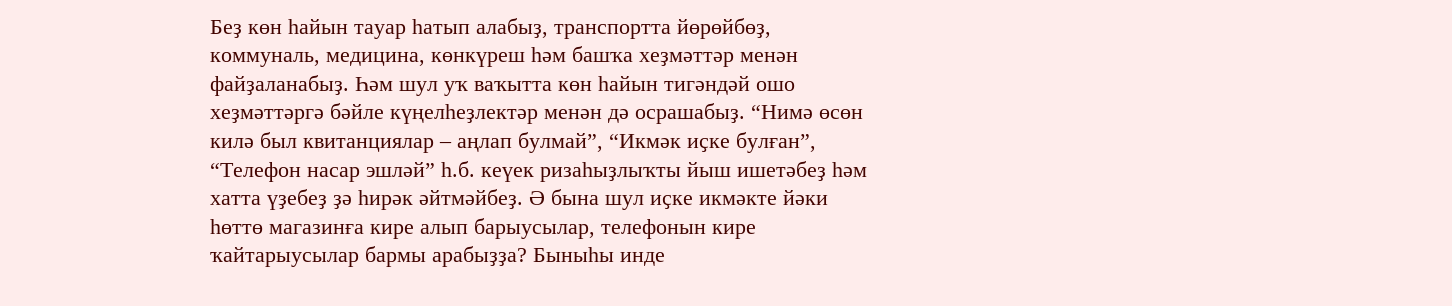Беҙ көн һайын тауар һатып алабыҙ, транспортта йөрөйбөҙ, коммуналь, медицина, көнкүреш һәм башҡа хеҙмәттәр менән файҙаланабыҙ. Һәм шул уҡ ваҡытта көн һайын тигәндәй ошо хеҙмәттәргә бәйле күңелһеҙлектәр менән дә осрашабыҙ. “Нимә өсөн килә был квитанциялар – аңлап булмай”, “Икмәк иҫке булған”, “Телефон насар эшләй” һ.б. кеүек ризаһыҙлыҡты йыш ишетәбеҙ һәм хатта үҙебеҙ ҙә һирәк әйтмәйбеҙ. Ә бына шул иҫке икмәкте йәки һөттө магазинға кире алып барыусылар, телефонын кире ҡайтарыусылар бармы арабыҙҙа? Быныһы инде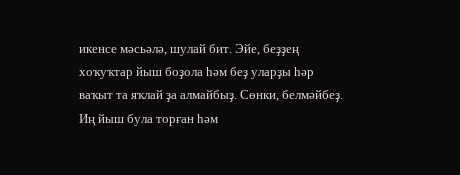икенсе мәсьәлә, шулай бит. Эйе, беҙҙең хоҡуҡтар йыш боҙола һәм беҙ уларҙы һәр ваҡыт та яҡлай ҙа алмайбыҙ. Сөнки, белмәйбеҙ.
Иң йыш була торған һәм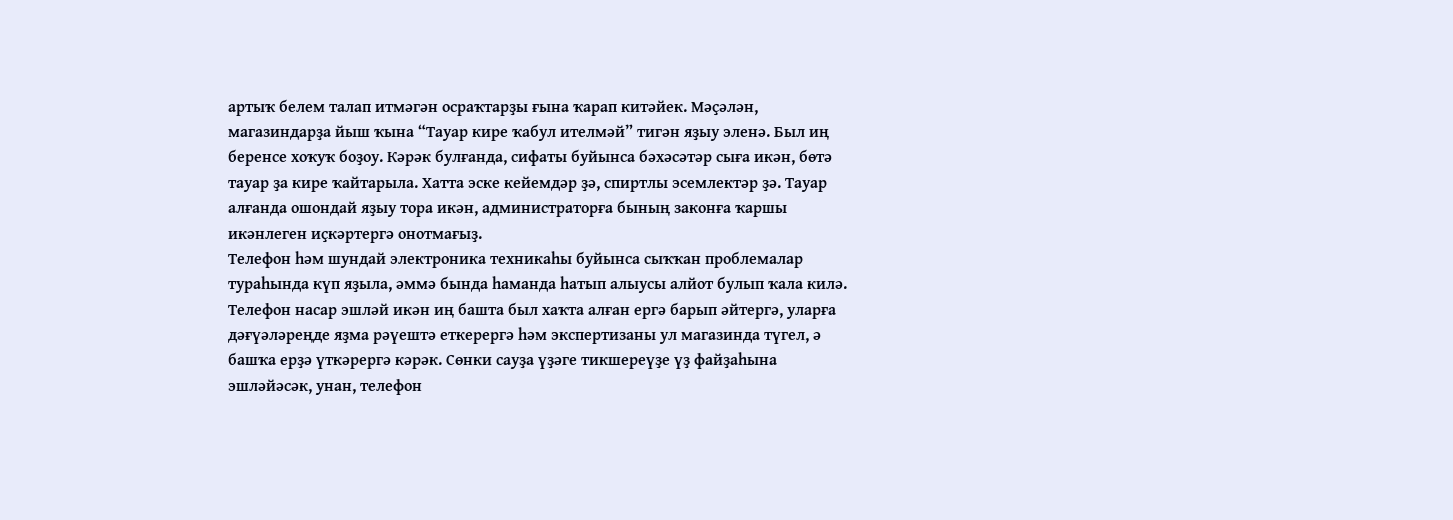артыҡ белем талап итмәгән осраҡтарҙы ғына ҡарап китәйек. Мәҫәлән, магазиндарҙа йыш ҡына “Тауар кире ҡабул ителмәй” тигән яҙыу эленә. Был иң беренсе хоҡуҡ боҙоу. Кәрәк булғанда, сифаты буйынса бәхәсәтәр сыға икән, бөтә тауар ҙа кире ҡайтарыла. Хатта эске кейемдәр ҙә, спиртлы эсемлектәр ҙә. Тауар алғанда ошондай яҙыу тора икән, администраторға бының законға ҡаршы икәнлеген иҫкәртергә онотмағыҙ.
Телефон һәм шундай электроника техникаһы буйынса сыҡҡан проблемалар тураһында күп яҙыла, әммә бында һаманда һатып алыусы алйот булып ҡала килә. Телефон насар эшләй икән иң башта был хаҡта алған ергә барып әйтергә, уларға дәғүәләреңде яҙма рәүештә еткерергә һәм экспертизаны ул магазинда түгел, ә башҡа ерҙә үткәрергә кәрәк. Сөнки сауҙа үҙәге тикшереүҙе үҙ файҙаһына эшләйәсәк, унан, телефон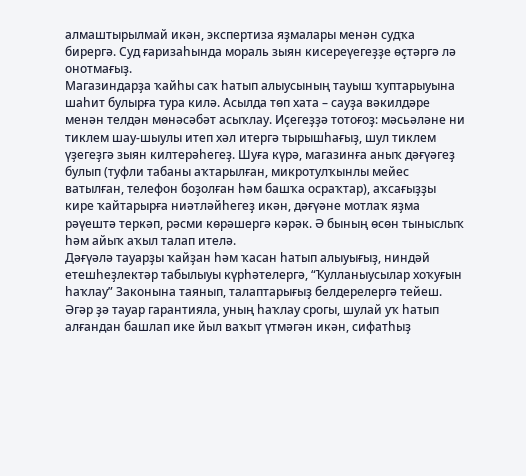алмаштырылмай икән, экспертиза яҙмалары менән судҡа бирергә. Суд ғаризаһында мораль зыян кисереүегеҙҙе өҫтәргә лә онотмағыҙ.
Магазиндарҙа ҡайһы саҡ һатып алыусының тауыш ҡуптарыуына шаһит булырға тура килә. Асылда төп хата – сауҙа вәкилдәре менән телдән мөнәсәбәт асыҡлау. Иҫегеҙҙә тотоғоҙ: мәсьәләне ни тиклем шау-шыулы итеп хәл итергә тырышһағыҙ, шул тиклем үҙегеҙгә зыян килтерәһегеҙ. Шуға күрә, магазинға аныҡ дәғүәгеҙ булып (туфли табаны аҡтарылған, микротулҡынлы мейес ватылған, телефон боҙолған һәм башҡа осраҡтар), аҡсағыҙҙы кире ҡайтарырға ниәтләйһегеҙ икән, дәғүәне мотлаҡ яҙма рәүештә теркәп, рәсми көрәшергә кәрәк. Ә бының өсөн тыныслыҡ һәм айыҡ аҡыл талап ителә.
Дәғүәлә тауарҙы ҡайҙан һәм ҡасан һатып алыуығыҙ, ниндәй етешһеҙлектәр табылыуы күрһәтелергә, “Ҡулланыусылар хоҡуғын һаҡлау” Законына таянып, талаптарығыҙ белдерелергә тейеш. Әгәр ҙә тауар гарантияла, уның һаҡлау срогы, шулай уҡ һатып алғандан башлап ике йыл ваҡыт үтмәгән икән, сифатһыҙ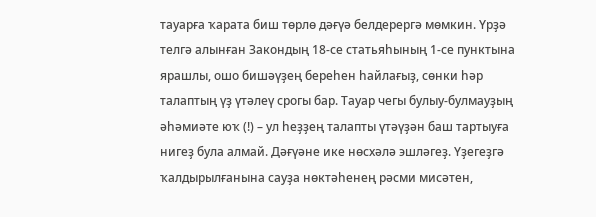тауарға ҡарата биш төрлө дәғүә белдерергә мөмкин. Үрҙә телгә алынған Закондың 18-се статьяһының 1-се пунктына ярашлы, ошо бишәүҙең береһен һайлағыҙ, сөнки һәр талаптың үҙ үтәлеү срогы бар. Тауар чегы булыу-булмауҙың әһәмиәте юҡ (!) – ул һеҙҙең талапты үтәүҙән баш тартыуға нигеҙ була алмай. Дәғүәне ике нөсхәлә эшләгеҙ. Үҙегеҙгә ҡалдырылғанына сауҙа нөктәһенең рәсми мисәтен,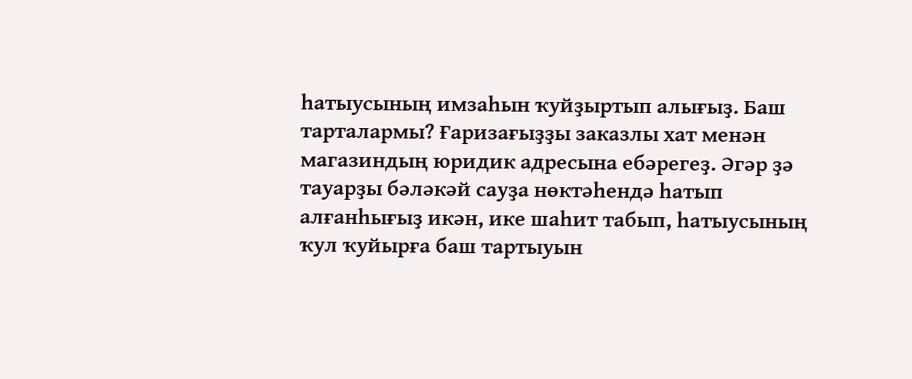һатыусының имзаһын ҡуйҙыртып алығыҙ. Баш тарталармы? Ғаризағыҙҙы заказлы хат менән магазиндың юридик адресына ебәрегеҙ. Әгәр ҙә тауарҙы бәләкәй сауҙа нөктәһендә һатып алғанһығыҙ икән, ике шаһит табып, һатыусының ҡул ҡуйырға баш тартыуын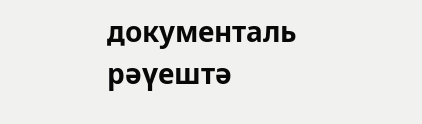документаль рәүештә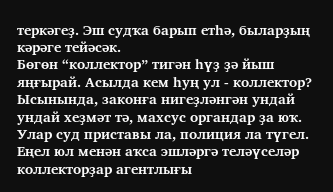теркәгеҙ. Эш судҡа барып етһә, быларҙың кәрәге тейәсәк.
Бөгөн “коллектор” тигән һүҙ ҙә йыш яңғырай. Асылда кем һуң ул - коллектор?
Ысынында, законға нигеҙләнгән ундай ундай хеҙмәт тә, махсус органдар ҙа юҡ. Улар суд приставы ла, полиция ла түгел. Еңел юл менән аҡса эшләргә теләүселәр коллекторҙар агентлығы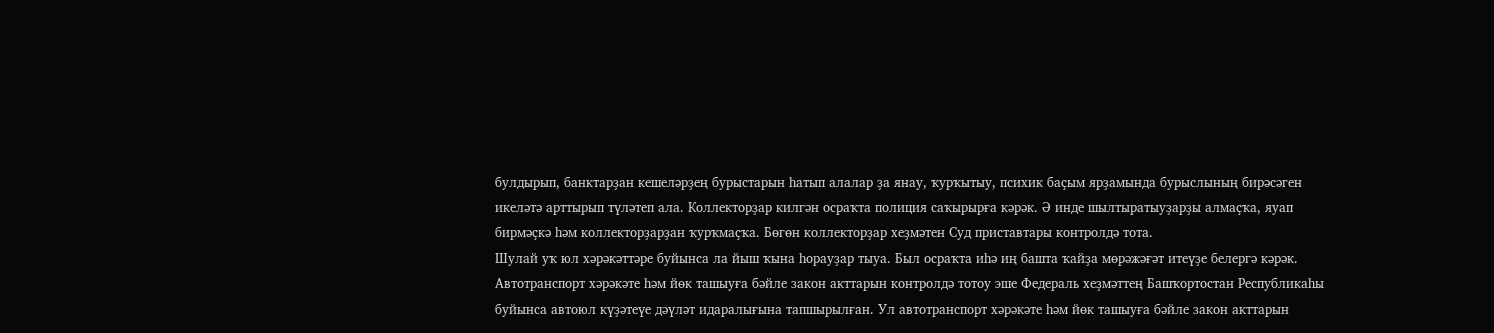булдырып, банктарҙан кешеләрҙең бурыстарын һатып алалар ҙа янау, ҡурҡытыу, психик баҫым ярҙамында бурыслының бирәсәген икеләтә арттырып түләтеп ала. Коллекторҙар килгән осраҡта полиция саҡырырға кәрәк. Ә инде шылтыратыуҙарҙы алмаҫҡа, яуап бирмәҫкә һәм коллекторҙарҙан ҡурҡмаҫҡа. Бөгөн коллекторҙар хеҙмәтен Суд приставтары контролдә тота.
Шулай уҡ юл хәрәкәттәре буйынса ла йыш ҡына һорауҙар тыуа. Был осраҡта иһә иң башта ҡайҙа мөрәжәғәт итеүҙе белергә кәрәк. Автотранспорт хәрәкәте һәм йөк ташыуға бәйле закон акттарын контролдә тотоу эше Федераль хеҙмәттең Башҡортостан Республикаһы буйынса автоюл күҙәтеүе дәүләт идаралығына тапшырылған. Ул автотранспорт хәрәкәте һәм йөк ташыуға бәйле закон акттарын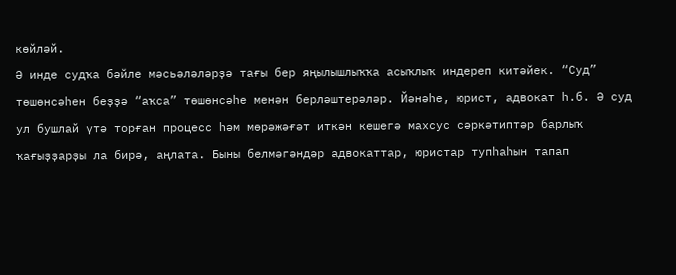көйләй.
Ә инде судҡа бәйле мәсьәләләрҙә тағы бер яңылышлыҡҡа асыҡлыҡ индереп китәйек. “Суд” төшөнсәһен беҙҙә “аҡса” төшөнсәһе менән берләштерәләр. Йәнәһе, юрист, адвокат һ.б. Ә суд ул бушлай үтә торған процесс һәм мөрәжәғәт иткән кешегә махсус сәркәтиптәр барлыҡ ҡағыҙҙарҙы ла бирә, аңлата. Быны белмәгәндәр адвокаттар, юристар тупһаһын тапап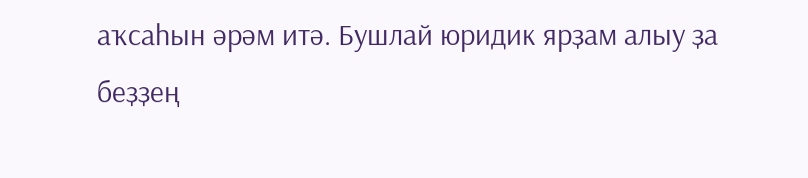аҡсаһын әрәм итә. Бушлай юридик ярҙам алыу ҙа беҙҙең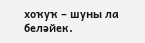хоҡуҡ – шуны ла беләйек.